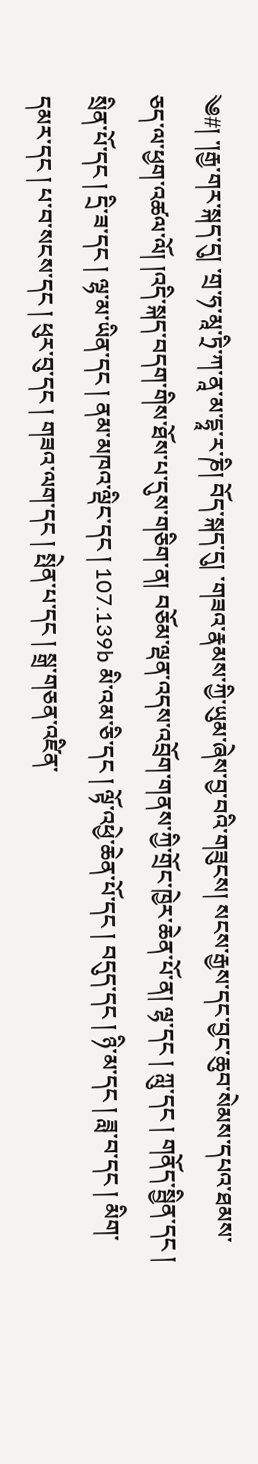༄#། ་།རྒྱ་གར་སྐད་དུ། ་གྲ་ཧ་མཱ་ཏྲི་ཀ་ནཱ་མ་དྷཱ་ར་ཎི། བོད་སྐད་དུ། ་གཟའ་རྣམས་ཀྱི་ཡུམ་ཞེས་བྱ་བའི་གཟུངས། སངས་རྒྱས་དང་བྱང་ཆུབ་སེམས་དཔའ་ཐམས་ཅད་ལ་ཕྱག་འཚལ་ལོ། །འདི་སྐད་བདག་གིས་ཐོས་པ་དུས་གཅིག་ན། བཅོམ་ལྡན་འདས་འབྲོག་གནས་ཀྱི་གྲོང་ཁྱེར་ཆེན་པོ་ན། ལྷ་དང ། ཀླུ་དང ། གནོད་སྦྱིན་དང ། སྲིན་པོ་དང ། དྲི་ཟ་དང ། ལྷ་མ་ཡིན་དང ། ནམ་མཁའ་ལྡིང་དང ། 107.139b མི་འམ་ཅི་དང ། ལྟོ་འཕྱེ་ཆེན་པོ་དང ། བདུད་དང ། ཉི་མ་དང ། ཟླ་བ་དང ། མིག་དམར་དང ། པ་བ་སངས་དང ། ཕུར་བུ་དང ། གཟའ་ལག་དང ། སྤེན་པ་དང ། སྒྲ་གཅན་འཛིན་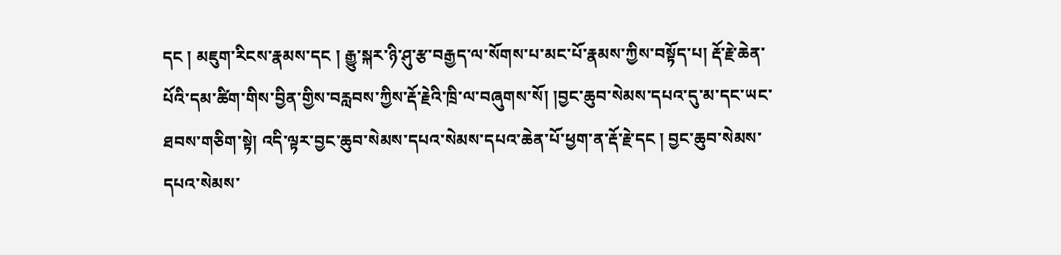དང ། མཇུག་རིངས་རྣམས་དང ། རྒྱུ་སྐར་ཉི་ཤུ་རྩ་བརྒྱད་ལ་སོགས་པ་མང་པོ་རྣམས་ཀྱིས་བསྟོད་པ། རྡོ་རྗེ་ཆེན་པོའི་དམ་ཚིག་གིས་བྱིན་གྱིས་བརླབས་ཀྱིས་རྡོ་རྗེའི་ཁྲི་ལ་བཞུགས་སོ། །བྱང་ཆུབ་སེམས་དཔའ་དུ་མ་དང་ཡང་ཐབས་གཅིག་སྟེ། འདི་ལྟར་བྱང་ཆུབ་སེམས་དཔའ་སེམས་དཔའ་ཆེན་པོ་ཕྱག་ན་རྡོ་རྗེ་དང ། བྱང་ཆུབ་སེམས་དཔའ་སེམས་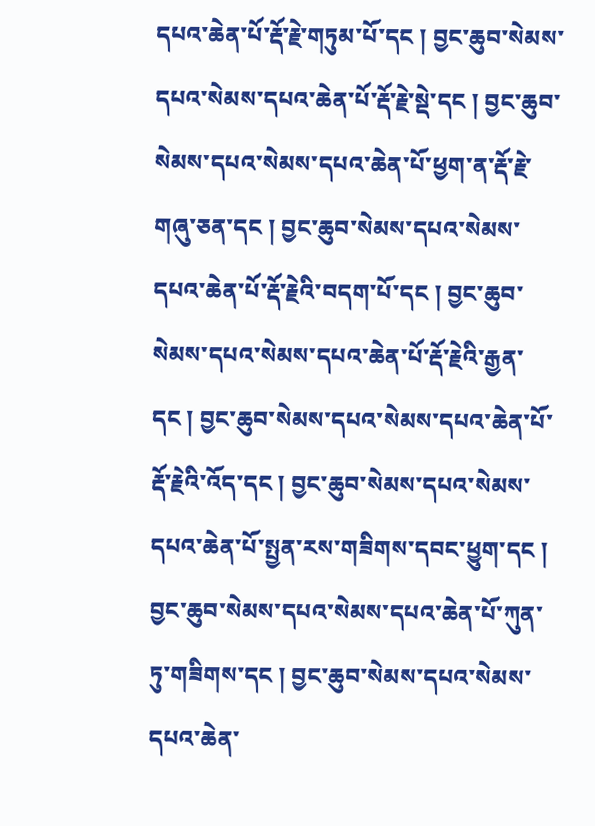དཔའ་ཆེན་པོ་རྡོ་རྗེ་གཏུམ་པོ་དང ། བྱང་ཆུབ་སེམས་དཔའ་སེམས་དཔའ་ཆེན་པོ་རྡོ་རྗེ་སྡེ་དང ། བྱང་ཆུབ་སེམས་དཔའ་སེམས་དཔའ་ཆེན་པོ་ཕྱག་ན་རྡོ་རྗེ་གཞུ་ཅན་དང ། བྱང་ཆུབ་སེམས་དཔའ་སེམས་དཔའ་ཆེན་པོ་རྡོ་རྗེའི་བདག་པོ་དང ། བྱང་ཆུབ་སེམས་དཔའ་སེམས་དཔའ་ཆེན་པོ་རྡོ་རྗེའི་རྒྱན་དང ། བྱང་ཆུབ་སེམས་དཔའ་སེམས་དཔའ་ཆེན་པོ་རྡོ་རྗེའི་འོད་དང ། བྱང་ཆུབ་སེམས་དཔའ་སེམས་དཔའ་ཆེན་པོ་སྤྱན་རས་གཟིགས་དབང་ཕྱུག་དང ། བྱང་ཆུབ་སེམས་དཔའ་སེམས་དཔའ་ཆེན་པོ་ཀུན་ཏུ་གཟིགས་དང ། བྱང་ཆུབ་སེམས་དཔའ་སེམས་དཔའ་ཆེན་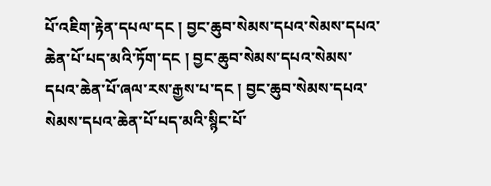པོ་འཇིག་རྟེན་དཔལ་དང ། བྱང་ཆུབ་སེམས་དཔའ་སེམས་དཔའ་ཆེན་པོ་པད་མའི་ཏོག་དང ། བྱང་ཆུབ་སེམས་དཔའ་སེམས་དཔའ་ཆེན་པོ་ཞལ་རས་རྒྱས་པ་དང ། བྱང་ཆུབ་སེམས་དཔའ་སེམས་དཔའ་ཆེན་པོ་པད་མའི་སྙིང་པོ་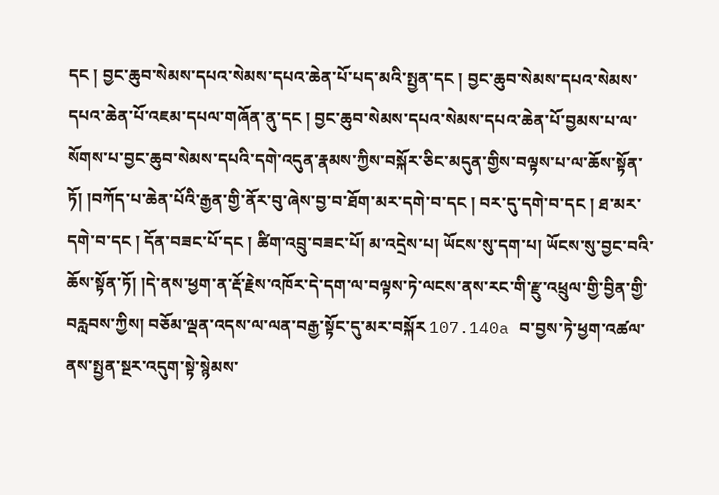དང ། བྱང་ཆུབ་སེམས་དཔའ་སེམས་དཔའ་ཆེན་པོ་པད་མའི་སྤྱན་དང ། བྱང་ཆུབ་སེམས་དཔའ་སེམས་དཔའ་ཆེན་པོ་འཇམ་དཔལ་གཞོན་ནུ་དང ། བྱང་ཆུབ་སེམས་དཔའ་སེམས་དཔའ་ཆེན་པོ་བྱམས་པ་ལ་སོགས་པ་བྱང་ཆུབ་སེམས་དཔའི་དགེ་འདུན་རྣམས་ཀྱིས་བསྐོར་ཅིང་མདུན་གྱིས་བལྟས་པ་ལ་ཆོས་སྟོན་ཏོ། །བཀོད་པ་ཆེན་པོའི་རྒྱན་གྱི་ནོར་བུ་ཞེས་བྱ་བ་ཐོག་མར་དགེ་བ་དང ། བར་དུ་དགེ་བ་དང ། ཐ་མར་དགེ་བ་དང ། དོན་བཟང་པོ་དང ། ཚིག་འབྲུ་བཟང་པོ། མ་འདྲེས་པ། ཡོངས་སུ་དག་པ། ཡོངས་སུ་བྱང་བའི་ཆོས་སྟོན་ཏོ། །དེ་ནས་ཕྱག་ན་རྡོ་རྗེས་འཁོར་དེ་དག་ལ་བལྟས་ཏེ་ལངས་ནས་རང་གི་རྫུ་འཕྲུལ་གྱི་བྱིན་གྱི་བརླབས་ཀྱིས། བཅོམ་ལྡན་འདས་ལ་ལན་བརྒྱ་སྟོང་དུ་མར་བསྐོར 107.140a བ་བྱས་ཏེ་ཕྱག་འཚལ་ནས་སྤྱན་སྔར་འདུག་སྟེ་སྙེམས་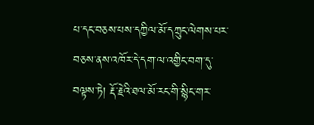པ་དང་བཅས་པས་དཀྱིལ་མོ་དཀྲུང་ལེགས་པར་བཅས་ནས་འཁོར་དེ་དག་ལ་འགྱིང་བག་དུ་བལྟས་ཏེ། རྡོ་རྗེའི་ཐལ་མོ་རང་གི་སྙིང་གར་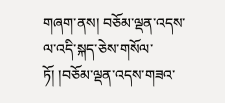གཞག་ནས། བཅོམ་ལྡན་འདས་ལ་འདི་སྐད་ཅེས་གསོལ་ཏོ། །བཅོམ་ལྡན་འདས་གཟའ་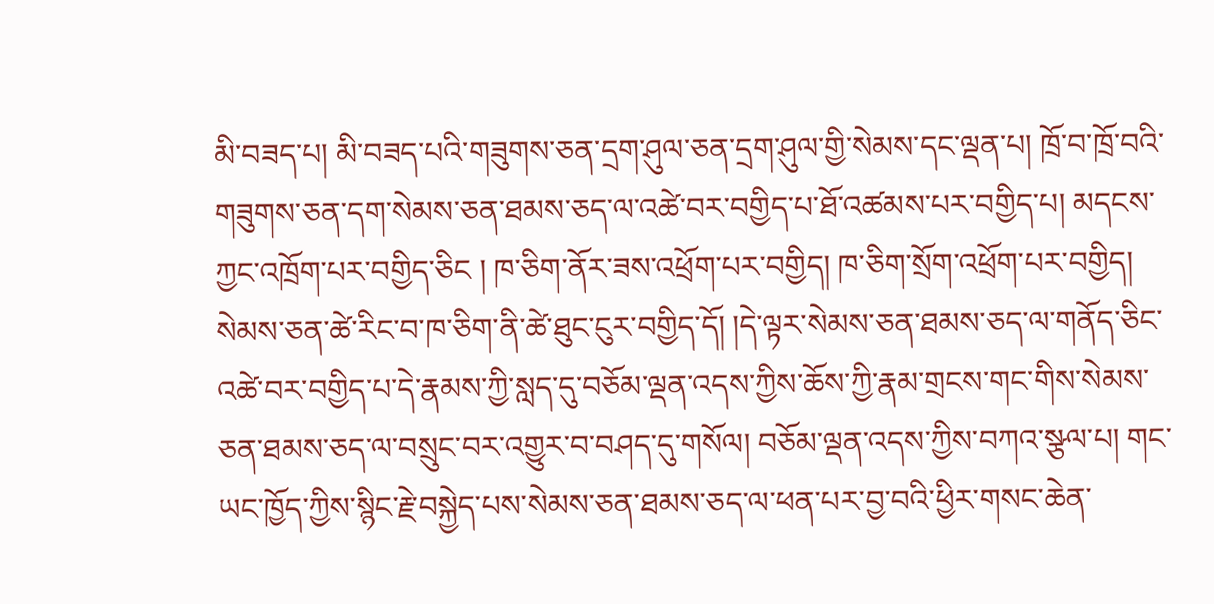མི་བཟད་པ། མི་བཟད་པའི་གཟུགས་ཅན་དྲག་ཤུལ་ཅན་དྲག་ཤུལ་གྱི་སེམས་དང་ལྡན་པ། ཁྲོ་བ་ཁྲོ་བའི་གཟུགས་ཅན་དག་སེམས་ཅན་ཐམས་ཅད་ལ་འཚེ་བར་བགྱིད་པ་ཐོ་འཚམས་པར་བགྱིད་པ། མདངས་ཀྱང་འཁྲོག་པར་བགྱིད་ཅིང ། ཁ་ཅིག་ནོར་ཟས་འཕྲོག་པར་བགྱིད། ཁ་ཅིག་སྲོག་འཕྲོག་པར་བགྱིད། སེམས་ཅན་ཚེ་རིང་བ་ཁ་ཅིག་ནི་ཚེ་ཐུང་ངུར་བགྱིད་དོ། །དེ་ལྟར་སེམས་ཅན་ཐམས་ཅད་ལ་གནོད་ཅིང་འཚེ་བར་བགྱིད་པ་དེ་རྣམས་ཀྱི་སླད་དུ་བཅོམ་ལྡན་འདས་ཀྱིས་ཆོས་ཀྱི་རྣམ་གྲངས་གང་གིས་སེམས་ཅན་ཐམས་ཅད་ལ་བསྲུང་བར་འགྱུར་བ་བཤད་དུ་གསོལ། བཅོམ་ལྡན་འདས་ཀྱིས་བཀའ་སྩལ་པ། གང་ཡང་ཁྱོད་ཀྱིས་སྙིང་རྗེ་བསྐྱེད་པས་སེམས་ཅན་ཐམས་ཅད་ལ་ཕན་པར་བྱ་བའི་ཕྱིར་གསང་ཆེན་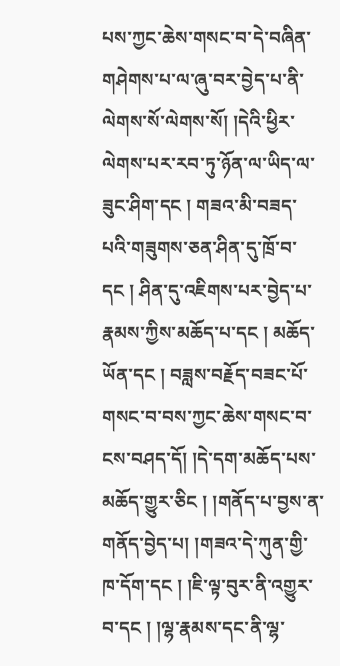པས་ཀྱང་ཆེས་གསང་བ་དེ་བཞིན་གཤེགས་པ་ལ་ཞུ་བར་བྱེད་པ་ནི་ལེགས་སོ་ལེགས་སོ། །དེའི་ཕྱིར་ལེགས་པར་རབ་ཏུ་ཉོན་ལ་ཡིད་ལ་ཟུང་ཤིག་དང ། གཟའ་མི་བཟད་པའི་གཟུགས་ཅན་ཤིན་དུ་ཁྲོ་བ་དང ། ཤིན་དུ་འཇིགས་པར་བྱེད་པ་རྣམས་ཀྱིས་མཆོད་པ་དང ། མཆོད་ཡོན་དང ། བཟླས་བརྗོད་བཟང་པོ་གསང་བ་བས་ཀྱང་ཆེས་གསང་བ་ངས་བཤད་དོ། །དེ་དག་མཆོད་པས་མཆོད་གྱུར་ཅིང ། །གནོད་པ་བྱས་ན་གནོད་བྱེད་པ། །གཟའ་དེ་ཀུན་གྱི་ཁ་དོག་དང ། །ཇི་ལྟ་བུར་ནི་འགྱུར་བ་དང ། །ལྷ་རྣམས་དང་ནི་ལྷ་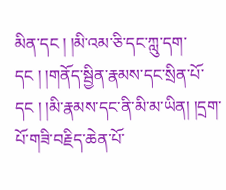མིན་དང ། །མི་འམ་ཅི་དང་ཀླུ་དག་དང ། །གནོད་སྦྱིན་རྣམས་དང་སྲིན་པོ་དང ། །མི་རྣམས་དང་ནི་མི་མ་ཡིན། །དྲག་པོ་གཟི་བརྗིད་ཆེན་པོ་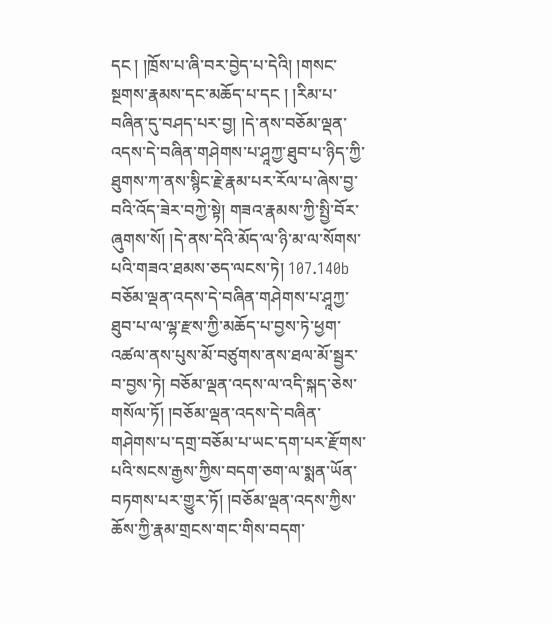དང ། །ཁྲོས་པ་ཞི་བར་བྱེད་པ་དེའི། །གསང་སྔགས་རྣམས་དང་མཆོད་པ་དང ། །རིམ་པ་བཞིན་དུ་བཤད་པར་བྱ། །དེ་ནས་བཅོམ་ལྡན་འདས་དེ་བཞིན་གཤེགས་པ་ཤཱཀྱ་ཐུབ་པ་ཉིད་ཀྱི་ཐུགས་ཀ་ནས་སྙིང་རྗེ་རྣམ་པར་རོལ་པ་ཞེས་བྱ་བའི་འོད་ཟེར་བཀྱེ་སྟེ། གཟའ་རྣམས་ཀྱི་སྤྱི་བོར་ཞུགས་སོ། །དེ་ནས་དེའི་མོད་ལ་ཉི་མ་ལ་སོགས་པའི་གཟའ་ཐམས་ཅད་ལངས་ཏེ། 107.140b བཅོམ་ལྡན་འདས་དེ་བཞིན་གཤེགས་པ་ཤཱཀྱ་ཐུབ་པ་ལ་ལྷ་རྫས་ཀྱི་མཆོད་པ་བྱས་ཏེ་ཕྱག་འཚལ་ནས་པུས་མོ་བཙུགས་ནས་ཐལ་མོ་སྦྱར་བ་བྱས་ཏེ། བཅོམ་ལྡན་འདས་ལ་འདི་སྐད་ཅེས་གསོལ་ཏོ། །བཅོམ་ལྡན་འདས་དེ་བཞིན་གཤེགས་པ་དགྲ་བཅོམ་པ་ཡང་དག་པར་རྫོགས་པའི་སངས་རྒྱས་ཀྱིས་བདག་ཅག་ལ་སྨན་ཡོན་བཏགས་པར་གྱུར་ཏོ། །བཅོམ་ལྡན་འདས་ཀྱིས་ཆོས་ཀྱི་རྣམ་གྲངས་གང་གིས་བདག་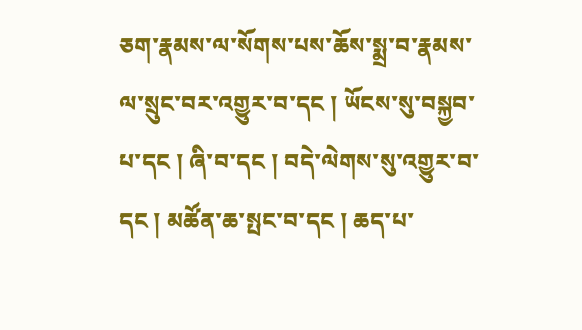ཅག་རྣམས་ལ་སོགས་པས་ཆོས་སྨྲ་བ་རྣམས་ལ་སྲུང་བར་འགྱུར་བ་དང ། ཡོངས་སུ་བསྐྱབ་པ་དང ། ཞི་བ་དང ། བདེ་ལེགས་སུ་འགྱུར་བ་དང ། མཚོན་ཆ་སྤང་བ་དང ། ཆད་པ་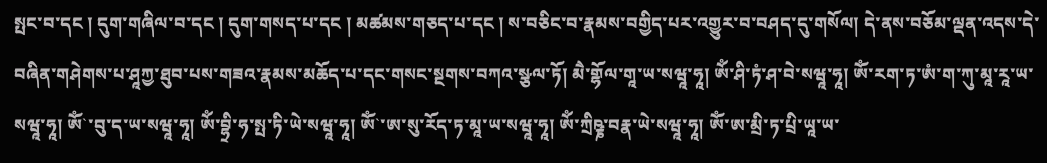སྤང་བ་དང ། དུག་གཞིལ་བ་དང ། དུག་གསད་པ་དང ། མཚམས་གཅད་པ་དང ། ས་བཅིང་བ་རྣམས་བགྱིད་པར་འགྱུར་བ་བཤད་དུ་གསོལ། དེ་ནས་བཅོམ་ལྡན་འདས་དེ་བཞིན་གཤེགས་པ་ཤཱཀྱ་ཐུབ་པས་གཟའ་རྣམས་མཆོད་པ་དང་གསང་སྔགས་བཀའ་སྩལ་ཏོ། མཻ་གྷོལ་གཱ་ཡ་སཝཱ་ཧཱ། ཨོཾ་ཤི་ཏཾ་ཤ་བེ་སཝཱ་ཧཱ། ཨོཾ་རག་ཏ་ཨཾ་ག་ཀུ་མཱ་རཱ་ཡ་སཝཱ་ཧཱ། ཨོཾ`་བུ་ད་ཡ་སཝཱ་ཧཱ། ཨོཾ་བྷྲི་ཧ་སྤ་ཏི་ཡེ་སཝཱ་ཧཱ། ཨོཾ`་ཨ་སུ་རོད་ཏ་མཱ་ཡ་སཝཱ་ཧཱ། ཨོཾ་ཀྲིཥྞ་བརྣ་ཡེ་སཝཱ་ཧཱ། ཨོཾ་ཨ་མྲི་ཏ་པྲི་ཡཱ་ཡ་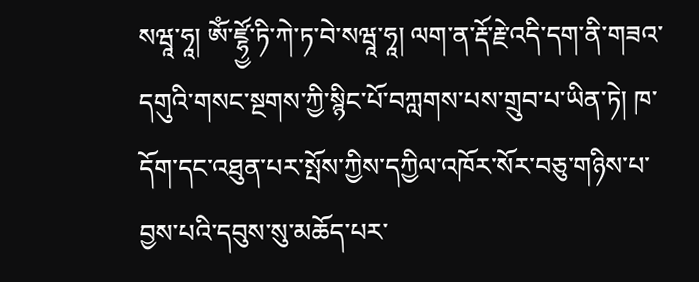སཝཱ་ཧཱ། ཨོཾ་ཛྷྱོ་ཏི་ཀེ་ཏ་བེ་སཝཱ་ཧཱ། ལག་ན་རྡོ་རྗེ་འདི་དག་ནི་གཟའ་དགུའི་གསང་སྔགས་ཀྱི་སྙིང་པོ་བཀླགས་པས་གྲུབ་པ་ཡིན་ཏེ། ཁ་དོག་དང་འཐུན་པར་སྤོས་ཀྱིས་དཀྱིལ་འཁོར་སོར་བཅུ་གཉིས་པ་བྱས་པའི་དབུས་སུ་མཆོད་པར་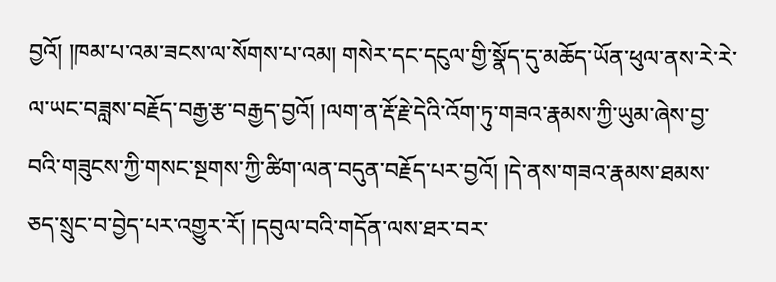བྱའོ། །ཁམ་པ་འམ་ཟངས་ལ་སོགས་པ་འམ། གསེར་དང་དངུལ་གྱི་སྣོད་དུ་མཆོད་ཡོན་ཕུལ་ནས་རེ་རེ་ལ་ཡང་བཟླས་བརྗོད་བརྒྱ་རྩ་བརྒྱད་བྱའོ། །ལག་ན་རྡོ་རྗེ་དེའི་འོག་ཏུ་གཟའ་རྣམས་ཀྱི་ཡུམ་ཞེས་བྱ་བའི་གཟུངས་ཀྱི་གསང་སྔགས་ཀྱི་ཚིག་ལན་བདུན་བརྗོད་པར་བྱའོ། །དེ་ནས་གཟའ་རྣམས་ཐམས་ཅད་སྲུང་བ་བྱེད་པར་འགྱུར་རོ། །དབུལ་བའི་གདོན་ལས་ཐར་བར་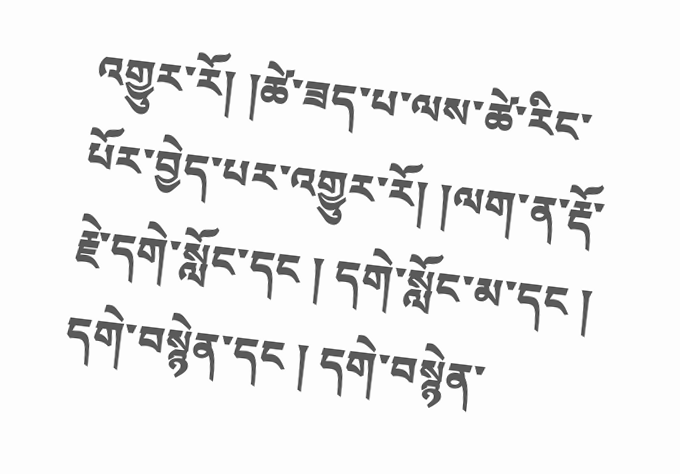འགྱུར་རོ། །ཚེ་ཟད་པ་ལས་ཚེ་རིང་པོར་བྱེད་པར་འགྱུར་རོ། །ལག་ན་རྡོ་རྗེ་དགེ་སློང་དང ། དགེ་སློང་མ་དང ། དགེ་བསྙེན་དང ། དགེ་བསྙེན་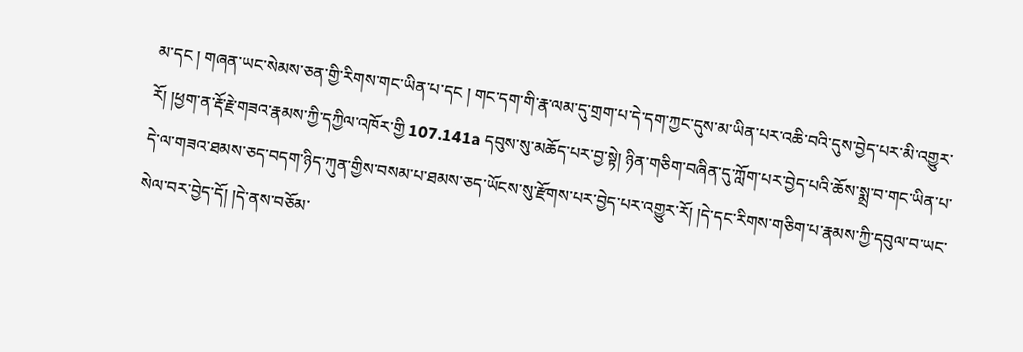མ་དང ། གཞན་ཡང་སེམས་ཅན་གྱི་རིགས་གང་ཡིན་པ་དང ། གང་དག་གི་རྣ་ལམ་དུ་གྲག་པ་དེ་དག་ཀྱང་དུས་མ་ཡིན་པར་འཆི་བའི་དུས་བྱེད་པར་མི་འགྱུར་རོ། །ཕྱག་ན་རྡོ་རྗེ་གཟའ་རྣམས་ཀྱི་དཀྱིལ་འཁོར་གྱི 107.141a དབུས་སུ་མཆོད་པར་བྱ་སྟེ། ཉིན་གཅིག་བཞིན་དུ་ཀློག་པར་བྱེད་པའི་ཆོས་སྨྲ་བ་གང་ཡིན་པ་དེ་ལ་གཟའ་ཐམས་ཅད་བདག་ཉིད་ཀུན་གྱིས་བསམ་པ་ཐམས་ཅད་ཡོངས་སུ་རྫོགས་པར་བྱེད་པར་འགྱུར་རོ། །དེ་དང་རིགས་གཅིག་པ་རྣམས་ཀྱི་དབུལ་བ་ཡང་སེལ་བར་བྱེད་དོ། །དེ་ནས་བཅོམ་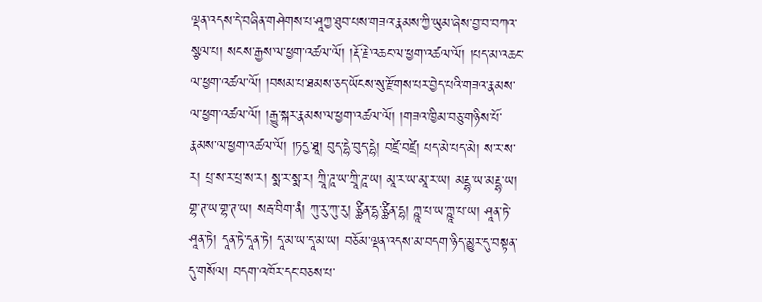ལྡན་འདས་དེ་བཞིན་གཤེགས་པ་ཤཱཀྱ་ཐུབ་པས་གཟའ་རྣམས་ཀྱི་ཡུམ་ཞེས་བྱ་བ་བཀའ་སྩལ་པ། སངས་རྒྱས་ལ་ཕྱག་འཚལ་ལོ། །རྡོ་རྗེ་འཆང་ལ་ཕྱག་འཚལ་ལོ། །པད་མ་འཆང་ལ་ཕྱག་འཚལ་ལོ། །བསམ་པ་ཐམས་ཅད་ཡོངས་སུ་རྫོགས་པར་བྱེད་པའི་གཟའ་རྣམས་ལ་ཕྱག་འཚལ་ལོ། །རྒྱུ་སྐར་རྣམས་ལ་ཕྱག་འཚལ་ལོ། །གཟའ་ཁྱིམ་བཅུ་གཉིས་པོ་རྣམས་ལ་ཕྱག་འཚལ་ལོ། །ཏདྱ་ཐཱ། བུད་དྷེ་བུད་དྷེ། བཛྲེ་བཛྲེ། པད་མེ་པད་མེ། ས་ར་ས་ར། པྲ་ས་ར་པྲ་ས་ར། སྨ་ར་སྨ་ར། ཀྲཱི་ཌཱ་ཡ་ཀྲཱི་ཌཱ་ཡ། མཱ་ར་ཡ་མཱ་ར་ཡ། མརྡྷ་ཡ་མརྡྷ་ཡ། གྷ་ཊ་ཡ་གྷ་ཊ་ཡ། སརྦ་བིག་ནཾ། ཀུ་རུ་ཀུ་རུ། ཙྪིན་དྷ་ཙྪིན་དྷ། ཀྵཱ་པ་ཡ་ཀྵཱ་པ་ཡ། ཤཱན་ཏེ་ཤཱན་ཏེ། དཱན་ཏེ་དཱན་ཏེ། དཱ་མ་ཡ་དཱ་མ་ཡ། བཅོམ་ལྡན་འདས་མ་བདག་ཉིད་མྱུར་དུ་བསྟན་དུ་གསོལ། བདག་འཁོར་དང་བཅས་པ་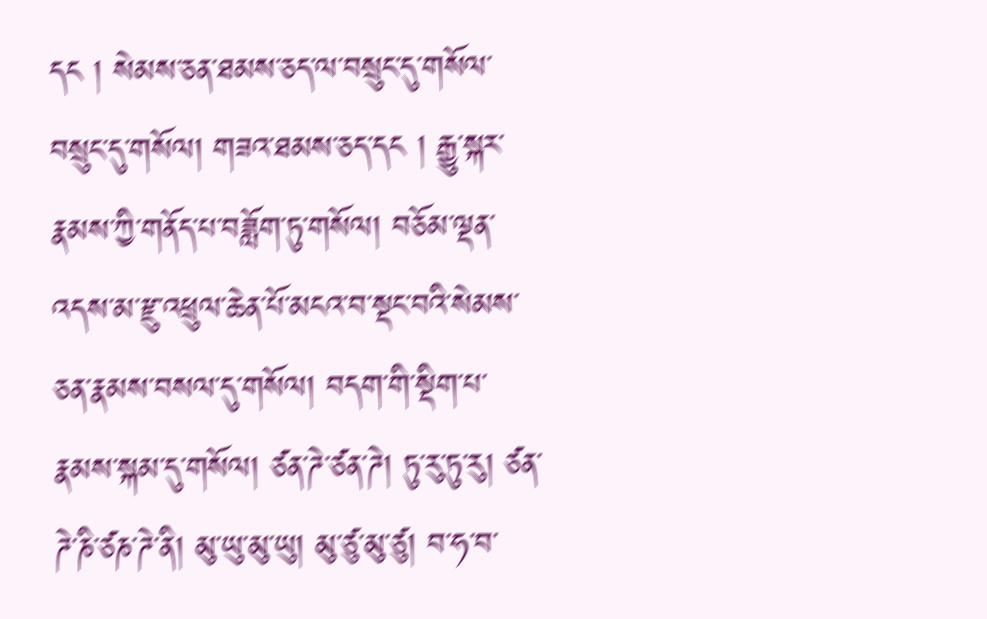དང ། སེམས་ཅན་ཐམས་ཅད་ལ་བསྲུང་དུ་གསོལ་བསྲུང་དུ་གསོལ། གཟའ་ཐམས་ཅད་དང ། རྒྱུ་སྐར་རྣམས་ཀྱི་གནོད་པ་བཟློག་ཏུ་གསོལ། བཅོམ་ལྡན་འདས་མ་རྫུ་འཕྲུལ་ཆེན་པོ་མངའ་བ་སྡང་བའི་སེམས་ཅན་རྣམས་བསལ་དུ་གསོལ། བདག་གི་སྡིག་པ་རྣམས་སྐམ་དུ་གསོལ། ཙན་ཌེ་ཙན་ཌེ། ཏུ་རུ་ཏུ་རུ། ཙན་ཌེ་ཎི་ཙཎ་ཌེ་ནི། མུ་ཡུ་མུ་ཡུ། མུ་ཙུ་མུ་ཙུ། བ་ཧ་བ་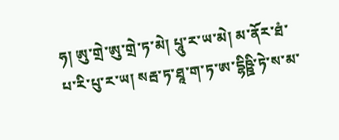ཧ། ཨུ་གྲེ་ཨུ་གྲེ་ཏ་མེ། པཱུ་ར་ཡ་མེ། མ་ནོར་ཐཾ་པ་རི་པུ་ར་ཡ། སརྦ་ཏ་ཐཱ་ག་ཏ་ཨ་དྷིཥྛི་ཏེ་ས་མ་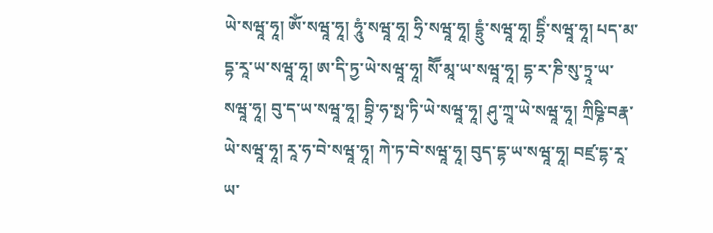ཡེ་སཝཱ་ཧཱ། ཨོཾ་སཝཱ་ཧཱ། ཧཱུཾ་སཝཱ་ཧཱ། ཧྲི་སཝཱ་ཧཱ། དྷྲུཾ་སཝཱ་ཧཱ། དྷྲིཾ་སཝཱ་ཧཱ། པད་མ་དྷ་རཱ་ཡ་སཝཱ་ཧཱ། ཨ་དི་ཏྱ་ཡེ་སཝཱ་ཧཱ། སཽ་མཱ་ཡ་སཝཱ་ཧཱ། དྷ་ར་ཎི་སུ་ཏྲཱ་ཡ་སཝཱ་ཧཱ། བུ་ད་ཡ་སཝཱ་ཧཱ། བྷྲི་ཧ་སྥ་ཏི་ཡེ་སཝཱ་ཧཱ། ཤུ་ཀྲཱ་ཡེ་སཝཱ་ཧཱ། ཀྲིཥྞི་བརྣ་ཡེ་སཝཱ་ཧཱ། རཱ་ཧ་བེ་སཝཱ་ཧཱ། ཀེ་ཏ་བེ་སཝཱ་ཧཱ། བུད་དྷ་ཡ་སཝཱ་ཧཱ། བཛྲ་དྷ་རཱ་ཡ་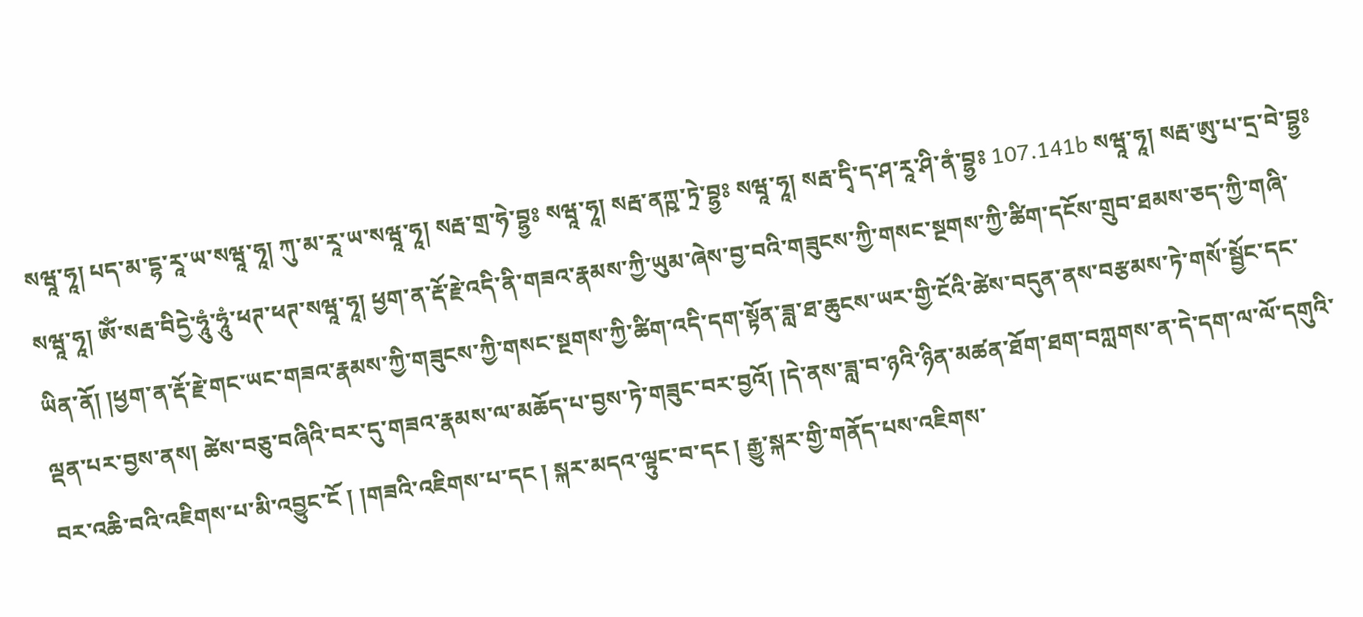སཝཱ་ཧཱ། པད་མ་དྷ་རཱ་ཡ་སཝཱ་ཧཱ། ཀུ་མ་རཱ་ཡ་སཝཱ་ཧཱ། སརྦ་གྲ་ཧེ་བྷྱཿ སཝཱ་ཧཱ། སརྦ་ནཀྵ་ཏྲེ་བྷྱཿ སཝཱ་ཧཱ། སརྦ་དྭི་ད་ཤ་རཱ་ཤི་ནཾ་བྷྱཿ 107.141b སཝཱ་ཧཱ། སརྦ་ཨུ་པ་དྲ་བེ་བྷྱཿ སཝཱ་ཧཱ། ཨོཾ་སརྦ་བིདྱེ་ཧཱུཾ་ཧཱུཾ་ཕཊ་ཕཊ་སཝཱ་ཧཱ། ཕྱག་ན་རྡོ་རྗེ་འདི་ནི་གཟའ་རྣམས་ཀྱི་ཡུམ་ཞེས་བྱ་བའི་གཟུངས་ཀྱི་གསང་སྔགས་ཀྱི་ཚིག་དངོས་གྲུབ་ཐམས་ཅད་ཀྱི་གཞི་ཡིན་ནོ། །ཕྱག་ན་རྡོ་རྗེ་གང་ཡང་གཟའ་རྣམས་ཀྱི་གཟུངས་ཀྱི་གསང་སྔགས་ཀྱི་ཚིག་འདི་དག་སྟོན་ཟླ་ཐ་ཆུངས་ཡར་གྱི་ངོའི་ཚེས་བདུན་ནས་བརྩམས་ཏེ་གསོ་སྦྱོང་དང་ལྡན་པར་བྱས་ནས། ཚེས་བཅུ་བཞིའི་བར་དུ་གཟའ་རྣམས་ལ་མཆོད་པ་བྱས་ཏེ་གཟུང་བར་བྱའོ། །དེ་ནས་ཟླ་བ་ཉའི་ཉིན་མཚན་ཐོག་ཐག་བཀླགས་ན་དེ་དག་ལ་ལོ་དགུའི་བར་འཆི་བའི་འཇིགས་པ་མི་འབྱུང་ངོ ། །གཟའི་འཇིགས་པ་དང ། སྐར་མདའ་ལྟུང་བ་དང ། རྒྱུ་སྐར་གྱི་གནོད་པས་འཇིགས་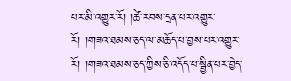པར་མི་འགྱུར་རོ། །ཚེ་རབས་དྲན་པར་འགྱུར་རོ། །གཟའ་ཐམས་ཅད་ལ་མཆོད་པ་བྱས་པར་འགྱུར་རོ། །གཟའ་ཐམས་ཅད་ཀྱིས་ཅི་འདོད་པ་སྦྱིན་པར་བྱེད་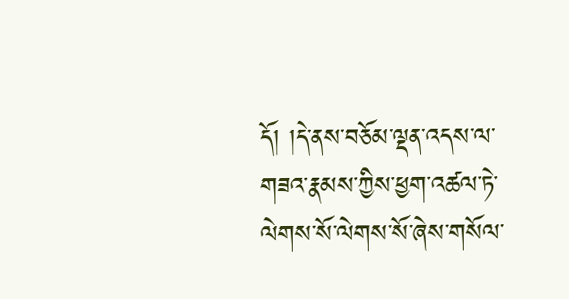དོ། །དེ་ནས་བཅོམ་ལྡན་འདས་ལ་གཟའ་རྣམས་ཀྱིས་ཕྱག་འཚལ་ཏེ་ལེགས་སོ་ལེགས་སོ་ཞེས་གསོལ་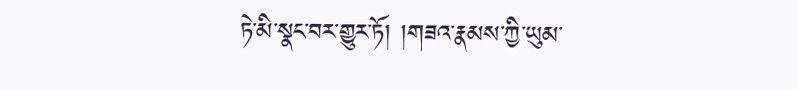ཏེ་མི་སྣང་བར་གྱུར་ཏོ། །གཟའ་རྣམས་ཀྱི་ཡུམ་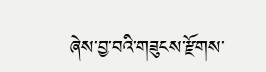ཞེས་བྱ་བའི་གཟུངས་རྫོགས་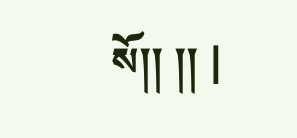སོ།། །། |